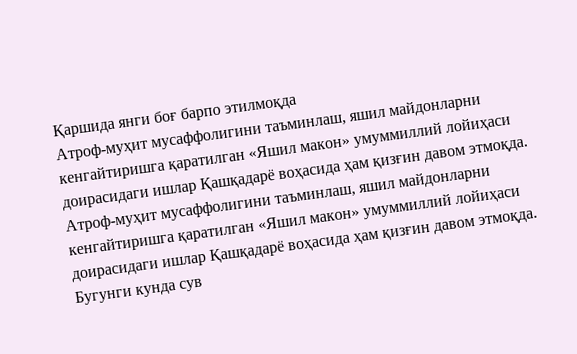Қаршида янги боғ барпо этилмоқда
Атроф-муҳит мусаффолигини таъминлаш, яшил майдонларни кенгайтиришга қаратилган «Яшил макон» умуммиллий лойиҳаси доирасидаги ишлар Қашқадарё воҳасида ҳам қизғин давом этмоқда.
Атроф-муҳит мусаффолигини таъминлаш, яшил майдонларни кенгайтиришга қаратилган «Яшил макон» умуммиллий лойиҳаси доирасидаги ишлар Қашқадарё воҳасида ҳам қизғин давом этмоқда.
Бугунги кунда сув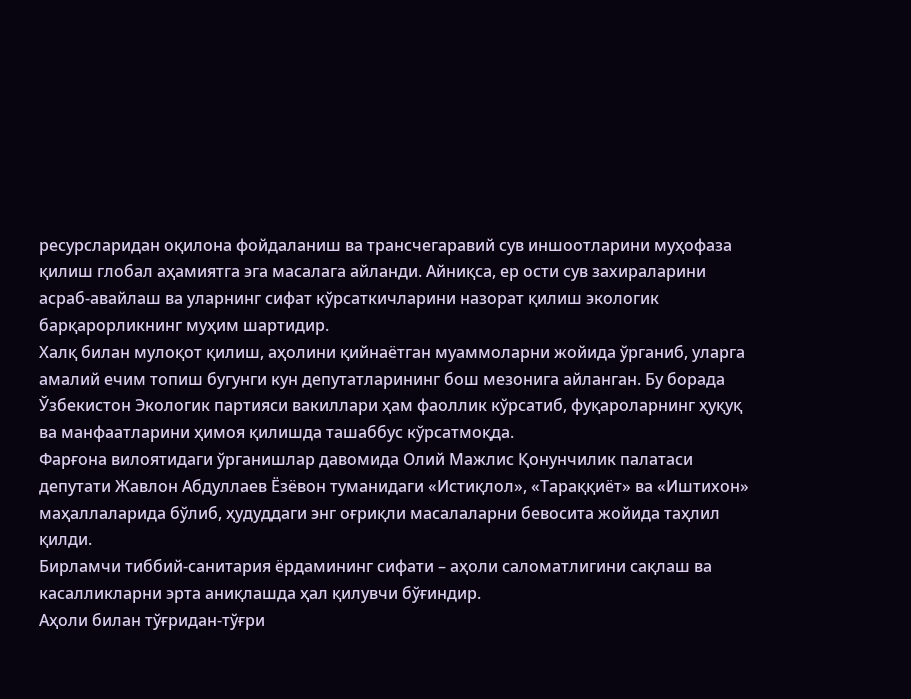ресурсларидан оқилона фойдаланиш ва трансчегаравий сув иншоотларини муҳофаза қилиш глобал аҳамиятга эга масалага айланди. Айниқса, ер ости сув захираларини асраб-авайлаш ва уларнинг сифат кўрсаткичларини назорат қилиш экологик барқарорликнинг муҳим шартидир.
Халқ билан мулоқот қилиш, аҳолини қийнаётган муаммоларни жойида ўрганиб, уларга амалий ечим топиш бугунги кун депутатларининг бош мезонига айланган. Бу борада Ўзбекистон Экологик партияси вакиллари ҳам фаоллик кўрсатиб, фуқароларнинг ҳуқуқ ва манфаатларини ҳимоя қилишда ташаббус кўрсатмоқда.
Фарғона вилоятидаги ўрганишлар давомида Олий Мажлис Қонунчилик палатаси депутати Жавлон Абдуллаев Ёзёвон туманидаги «Истиқлол», «Тараққиёт» ва «Иштихон» маҳаллаларида бўлиб, ҳудуддаги энг оғриқли масалаларни бевосита жойида таҳлил қилди.
Бирламчи тиббий-санитария ёрдамининг сифати – аҳоли саломатлигини сақлаш ва касалликларни эрта аниқлашда ҳал қилувчи бўғиндир.
Аҳоли билан тўғридан-тўғри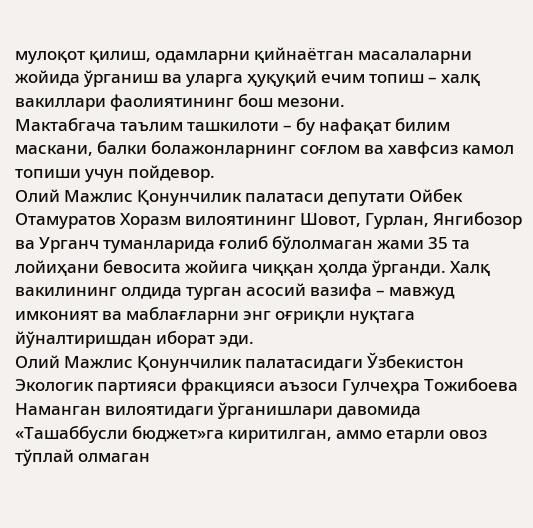мулоқот қилиш, одамларни қийнаётган масалаларни жойида ўрганиш ва уларга ҳуқуқий ечим топиш – халқ вакиллари фаолиятининг бош мезони.
Мактабгача таълим ташкилоти – бу нафақат билим маскани, балки болажонларнинг соғлом ва хавфсиз камол топиши учун пойдевор.
Олий Мажлис Қонунчилик палатаси депутати Ойбек Отамуратов Хоразм вилоятининг Шовот, Гурлан, Янгибозор ва Урганч туманларида ғолиб бўлолмаган жами 35 та лойиҳани бевосита жойига чиққан ҳолда ўрганди. Халқ вакилининг олдида турган асосий вазифа – мавжуд имконият ва маблағларни энг оғриқли нуқтага йўналтиришдан иборат эди.
Олий Мажлис Қонунчилик палатасидаги Ўзбекистон Экологик партияси фракцияси аъзоси Гулчеҳра Тожибоева Наманган вилоятидаги ўрганишлари давомида «Ташаббусли бюджет»га киритилган, аммо етарли овоз тўплай олмаган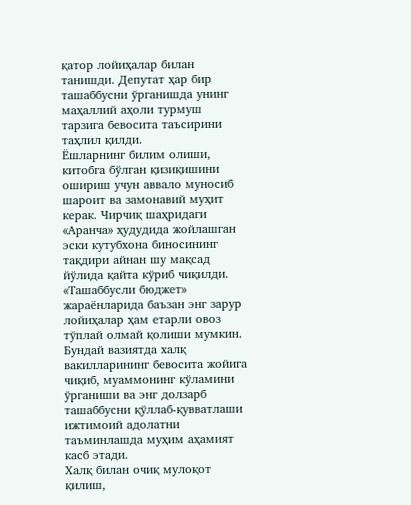қатор лойиҳалар билан танишди. Депутат ҳар бир ташаббусни ўрганишда унинг маҳаллий аҳоли турмуш тарзига бевосита таъсирини таҳлил қилди.
Ёшларнинг билим олиши, китобга бўлган қизиқишини ошириш учун аввало муносиб шароит ва замонавий муҳит керак. Чирчиқ шаҳридаги «Аранча» ҳудудида жойлашган эски кутубхона биносининг тақдири айнан шу мақсад йўлида қайта кўриб чиқилди.
«Ташаббусли бюджет» жараёнларида баъзан энг зарур лойиҳалар ҳам етарли овоз тўплай олмай қолиши мумкин. Бундай вазиятда халқ вакилларининг бевосита жойига чиқиб, муаммонинг кўламини ўрганиши ва энг долзарб ташаббусни қўллаб-қувватлаши ижтимоий адолатни таъминлашда муҳим аҳамият касб этади.
Халқ билан очиқ мулоқот қилиш,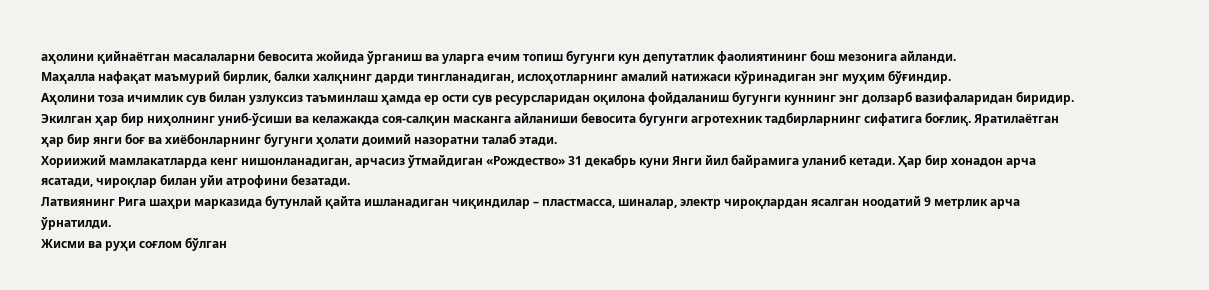аҳолини қийнаётган масалаларни бевосита жойида ўрганиш ва уларга ечим топиш бугунги кун депутатлик фаолиятининг бош мезонига айланди.
Маҳалла нафақат маъмурий бирлик, балки халқнинг дарди тингланадиган, ислоҳотларнинг амалий натижаси кўринадиган энг муҳим бўғиндир.
Аҳолини тоза ичимлик сув билан узлуксиз таъминлаш ҳамда ер ости сув ресурсларидан оқилона фойдаланиш бугунги куннинг энг долзарб вазифаларидан биридир.
Экилган ҳар бир ниҳолнинг униб-ўсиши ва келажакда соя-салқин масканга айланиши бевосита бугунги агротехник тадбирларнинг сифатига боғлиқ. Яратилаётган ҳар бир янги боғ ва хиёбонларнинг бугунги ҳолати доимий назоратни талаб этади.
Хориижий мамлакатларда кенг нишонланадиган, арчасиз ўтмайдиган «Рождество» 31 декабрь куни Янги йил байрамига уланиб кетади. Ҳар бир хонадон арча ясатади, чироқлар билан уйи атрофини безатади.
Латвиянинг Рига шаҳри марказида бутунлай қайта ишланадиган чиқиндилар – пластмасса, шиналар, электр чироқлардан ясалган ноодатий 9 метрлик арча ўрнатилди.
Жисми ва руҳи соғлом бўлган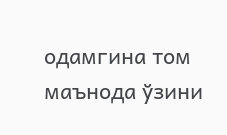одамгина том маънода ўзини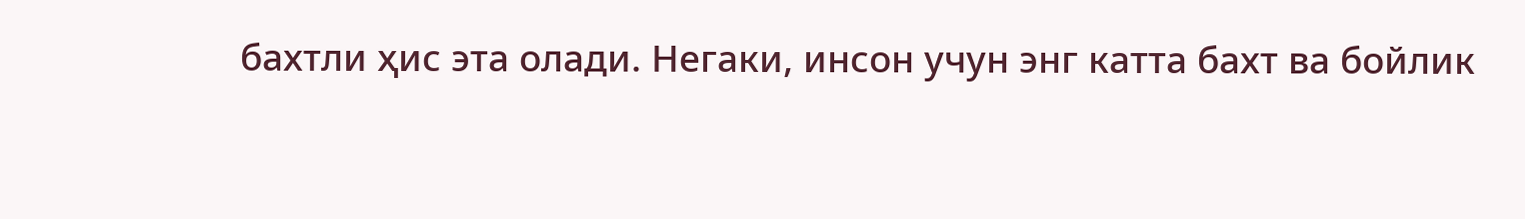бахтли ҳис эта олади. Негаки, инсон учун энг катта бахт ва бойлик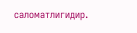саломатлигидир.